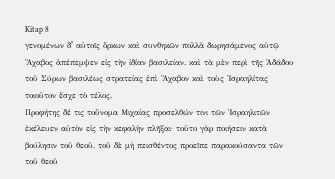Kitap 8
γενομένων δʼ αὐτοῖς ὅρκων καὶ συνθηκῶν πολλὰ δωρησάμενος αὐτῷ Ἄχαβος ἀπέπεμψεν εἰς τὴν ἰδίαν βασιλείαν. καὶ τὰ μὲν περὶ τῆς Ἀδάδου τοῦ Σύρων βασιλέως στρατείας ἐπὶ Ἄχαβον καὶ τοὺς Ἰσραηλίτας τοιοῦτον ἔσχε τὸ τέλος.
Προφήτης δέ τις τοὔνομα Μιχαίας προσελθών τινι τῶν Ἰσραηλιτῶν ἐκέλευεν αὐτὸν εἰς τὴν κεφαλὴν πλῆξαι· τοῦτο γὰρ ποιήσειν κατὰ βούλησιν τοῦ θεοῦ. τοῦ δὲ μὴ πεισθέντος προεῖπε παρακούσαντα τῶν τοῦ θεοῦ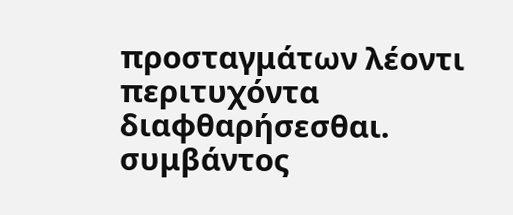προσταγμάτων λέοντι περιτυχόντα διαφθαρήσεσθαι. συμβάντος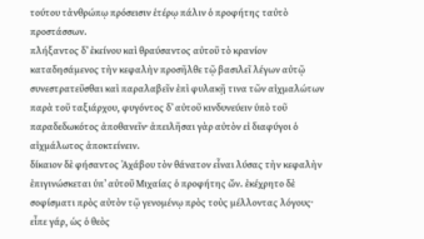τούτου τἀνθρώπῳ πρόσεισιν ἑτέρῳ πάλιν ὁ προφήτης ταὐτὸ προστάσσων.
πλήξαντος δʼ ἐκείνου καὶ θραύσαντος αὐτοῦ τὸ κρανίον καταδησάμενος τὴν κεφαλὴν προσῆλθε τῷ βασιλεῖ λέγων αὐτῷ συνεστρατεῦσθαι καὶ παραλαβεῖν ἐπὶ φυλακῇ τινα τῶν αἰχμαλώτων παρὰ τοῦ ταξιάρχου, φυγόντος δʼ αὐτοῦ κινδυνεύειν ὑπὸ τοῦ παραδεδωκότος ἀποθανεῖν· ἀπειλῆσαι γὰρ αὐτὸν εἰ διαφύγοι ὁ αἰχμάλωτος ἀποκτείνειν.
δίκαιον δὲ φήσαντος Ἀχάβου τὸν θάνατον εἶναι λύσας τὴν κεφαλὴν ἐπιγινώσκεται ὑπʼ αὐτοῦ Μιχαίας ὁ προφήτης ὤν. ἐκέχρητο δὲ σοφίσματι πρὸς αὐτὸν τῷ γενομένῳ πρὸς τοὺς μέλλοντας λόγους·
εἶπε γάρ, ὡς ὁ θεὸς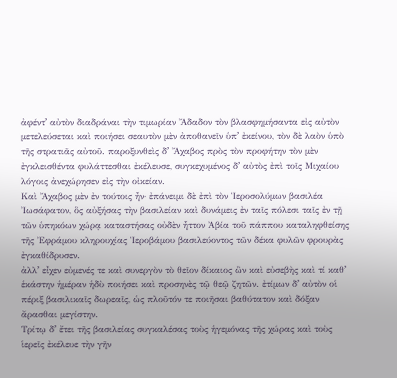ἀφέντʼ αὐτὸν διαδράναι τὴν τιμωρίαν Ἄδαδον τὸν βλασφημήσαντα εἰς αὐτὸν μετελεύσεται καὶ ποιήσει σεαυτὸν μὲν ἀποθανεῖν ὑπʼ ἐκείνου, τὸν δὲ λαὸν ὑπὸ τῆς στρατιᾶς αὐτοῦ. παροξυνθεὶς δʼ Ἄχαβος πρὸς τὸν προφήτην τὸν μὲν ἐγκλεισθέντα φυλάττεσθαι ἐκέλευσε, συγκεχυμένος δʼ αὐτὸς ἐπὶ τοῖς Μιχαίου λόγοις ἀνεχώρησεν εἰς τὴν οἰκείαν.
Καὶ Ἄχαβος μὲν ἐν τούτοις ἦν· ἐπάνειμι δὲ ἐπὶ τὸν Ἱεροσολύμων βασιλέα Ἰωσάφατον, ὃς αὐξήσας τὴν βασιλείαν καὶ δυνάμεις ἐν ταῖς πόλεσι ταῖς ἐν τῇ τῶν ὑπηκόων χώρᾳ καταστήσας οὐδὲν ἧττον Ἀβία τοῦ πάππου καταληφθείσης τῆς Ἐφράμου κληρουχίας Ἱεροβάμου βασιλεύοντος τῶν δέκα φυλῶν φρουρὰς ἐγκαθίδρυσεν.
ἀλλʼ εἶχεν εὐμενές τε καὶ συνεργὸν τὸ θεῖον δίκαιος ὢν καὶ εὐσεβὴς καὶ τί καθʼ ἑκάστην ἡμέραν ἡδὺ ποιήσει καὶ προσηνὲς τῷ θεῷ ζητῶν. ἐτίμων δʼ αὐτὸν οἱ πέριξ βασιλικαῖς δωρεαῖς, ὡς πλοῦτόν τε ποιῆσαι βαθύτατον καὶ δόξαν ἄρασθαι μεγίστην.
Τρίτῳ δʼ ἔτει τῆς βασιλείας συγκαλέσας τοὺς ἡγεμόνας τῆς χώρας καὶ τοὺς ἱερεῖς ἐκέλευε τὴν γῆν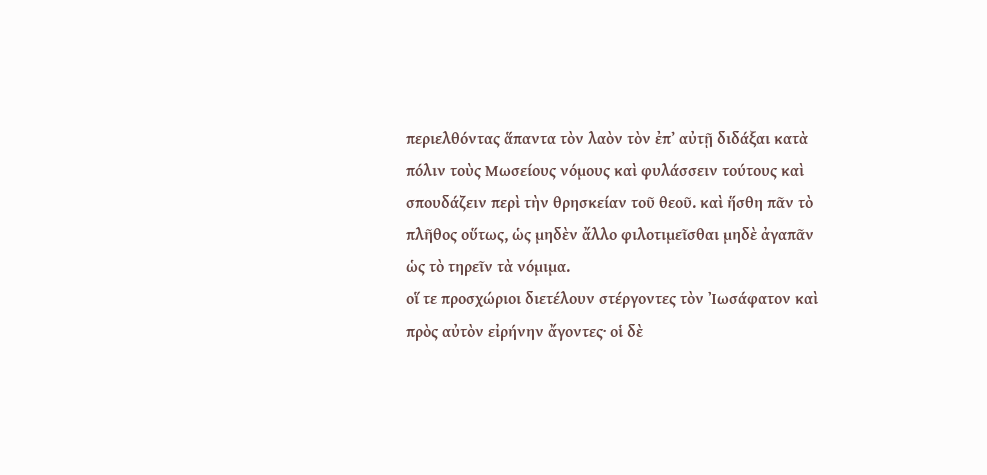περιελθόντας ἅπαντα τὸν λαὸν τὸν ἐπʼ αὐτῇ διδάξαι κατὰ πόλιν τοὺς Μωσείους νόμους καὶ φυλάσσειν τούτους καὶ σπουδάζειν περὶ τὴν θρησκείαν τοῦ θεοῦ. καὶ ἥσθη πᾶν τὸ πλῆθος οὕτως, ὡς μηδὲν ἄλλο φιλοτιμεῖσθαι μηδὲ ἀγαπᾶν ὡς τὸ τηρεῖν τὰ νόμιμα.
οἵ τε προσχώριοι διετέλουν στέργοντες τὸν Ἰωσάφατον καὶ πρὸς αὐτὸν εἰρήνην ἄγοντες· οἱ δὲ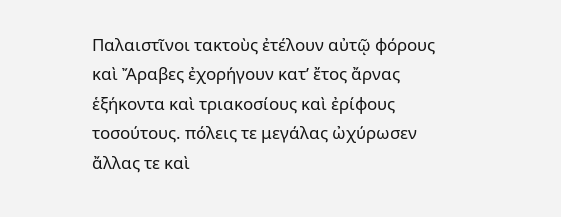Παλαιστῖνοι τακτοὺς ἐτέλουν αὐτῷ φόρους καὶ Ἄραβες ἐχορήγουν κατʼ ἔτος ἄρνας ἑξήκοντα καὶ τριακοσίους καὶ ἐρίφους τοσούτους. πόλεις τε μεγάλας ὠχύρωσεν ἄλλας τε καὶ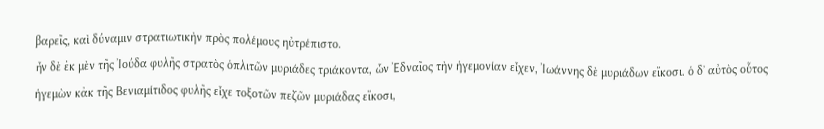βαρεῖς, καὶ δύναμιν στρατιωτικὴν πρὸς πολέμους ηὐτρέπιστο.
ἦν δὲ ἐκ μὲν τῆς Ἰούδα φυλῆς στρατὸς ὁπλιτῶν μυριάδες τριάκοντα, ὧν Ἐδναῖος τὴν ἡγεμονίαν εἶχεν, Ἰωάννης δὲ μυριάδων εἴκοσι. ὁ δʼ αὐτὸς οὗτος ἡγεμὼν κἀκ τῆς Βενιαμίτιδος φυλῆς εἶχε τοξοτῶν πεζῶν μυριάδας εἴκοσι,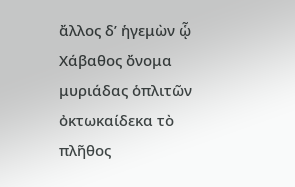ἄλλος δʼ ἡγεμὼν ᾧ Χάβαθος ὄνομα μυριάδας ὁπλιτῶν ὀκτωκαίδεκα τὸ πλῆθος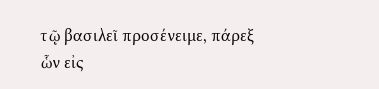τῷ βασιλεῖ προσένειμε, πάρεξ ὧν εἰς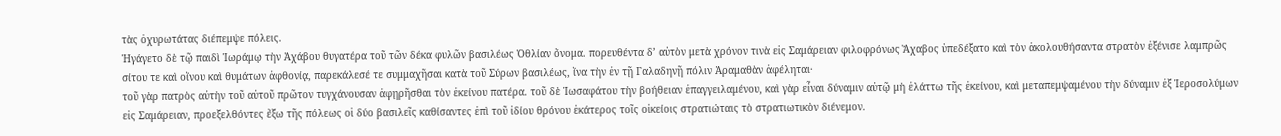τὰς ὀχυρωτάτας διέπεμψε πόλεις.
Ἠγάγετο δὲ τῷ παιδὶ Ἰωράμῳ τὴν Ἀχάβου θυγατέρα τοῦ τῶν δέκα φυλῶν βασιλέως Ὀθλίαν ὄνομα. πορευθέντα δʼ αὐτὸν μετὰ χρόνον τινὰ εἰς Σαμάρειαν φιλοφρόνως Ἄχαβος ὑπεδέξατο καὶ τὸν ἀκολουθήσαντα στρατὸν ἐξένισε λαμπρῶς σίτου τε καὶ οἴνου καὶ θυμάτων ἀφθονίᾳ, παρεκάλεσέ τε συμμαχῆσαι κατὰ τοῦ Σύρων βασιλέως, ἵνα τὴν ἐν τῇ Γαλαδηνῇ πόλιν Ἀραμαθὰν ἀφέληται·
τοῦ γὰρ πατρὸς αὐτὴν τοῦ αὐτοῦ πρῶτον τυγχάνουσαν ἀφῃρῆσθαι τὸν ἐκείνου πατέρα. τοῦ δὲ Ἰωσαφάτου τὴν βοήθειαν ἐπαγγειλαμένου, καὶ γὰρ εἶναι δύναμιν αὐτῷ μὴ ἐλάττω τῆς ἐκείνου, καὶ μεταπεμψαμένου τὴν δύναμιν ἐξ Ἱεροσολύμων εἰς Σαμάρειαν, προεξελθόντες ἔξω τῆς πόλεως οἱ δύο βασιλεῖς καθίσαντες ἐπὶ τοῦ ἰδίου θρόνου ἑκάτερος τοῖς οἰκείοις στρατιώταις τὸ στρατιωτικὸν διένεμον.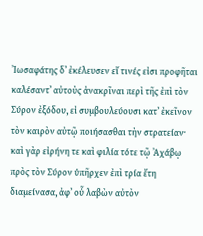Ἰωσαφάτης δʼ ἐκέλευσεν εἴ τινές εἰσι προφῆται καλέσαντʼ αὐτοὺς ἀνακρῖναι περὶ τῆς ἐπὶ τὸν Σύρον ἐξόδου, εἰ συμβουλεύουσι κατʼ ἐκεῖνον τὸν καιρὸν αὐτῷ ποιήσασθαι τὴν στρατείαν· καὶ γὰρ εἰρήνη τε καὶ φιλία τότε τῷ Ἀχάβῳ πρὸς τὸν Σύρον ὑπῆρχεν ἐπὶ τρία ἔτη διαμείνασα, ἀφʼ οὗ λαβὼν αὐτὸν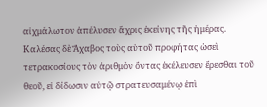αἰχμάλωτον ἀπέλυσεν ἄχρις ἐκείνης τῆς ἡμέρας.
Καλέσας δὲ Ἄχαβος τοὺς αὑτοῦ προφήτας ὡσεὶ τετρακοσίους τὸν ἀριθμὸν ὄντας ἐκέλευσεν ἔρεσθαι τοῦ θεοῦ, εἰ δίδωσιν αὐτῷ στρατευσαμένῳ ἐπὶ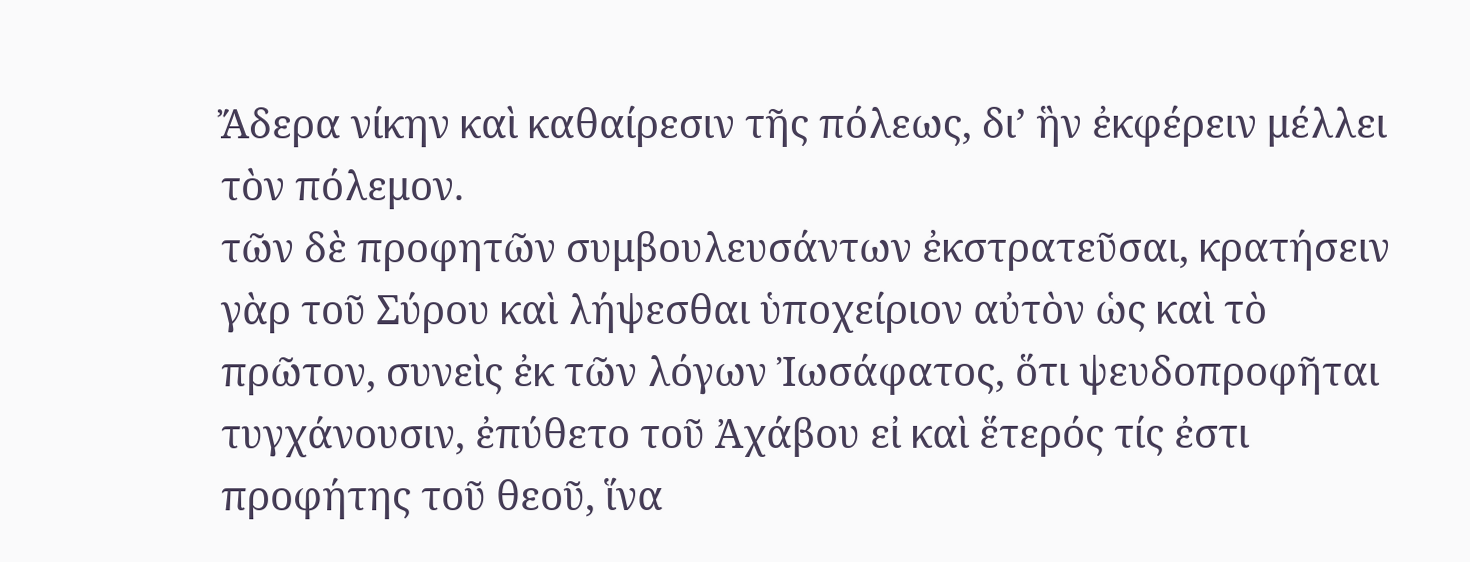Ἄδερα νίκην καὶ καθαίρεσιν τῆς πόλεως, διʼ ἣν ἐκφέρειν μέλλει τὸν πόλεμον.
τῶν δὲ προφητῶν συμβουλευσάντων ἐκστρατεῦσαι, κρατήσειν γὰρ τοῦ Σύρου καὶ λήψεσθαι ὑποχείριον αὐτὸν ὡς καὶ τὸ πρῶτον, συνεὶς ἐκ τῶν λόγων Ἰωσάφατος, ὅτι ψευδοπροφῆται τυγχάνουσιν, ἐπύθετο τοῦ Ἀχάβου εἰ καὶ ἕτερός τίς ἐστι προφήτης τοῦ θεοῦ, ἵνα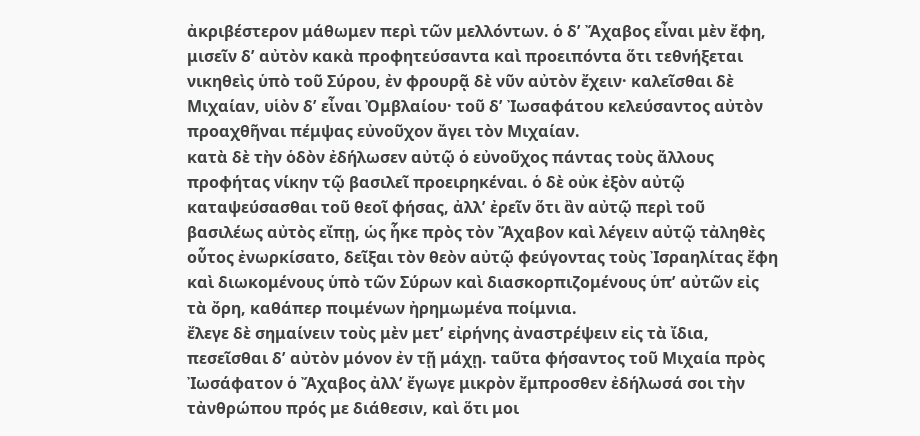ἀκριβέστερον μάθωμεν περὶ τῶν μελλόντων. ὁ δʼ Ἄχαβος εἶναι μὲν ἔφη,
μισεῖν δʼ αὐτὸν κακὰ προφητεύσαντα καὶ προειπόντα ὅτι τεθνήξεται νικηθεὶς ὑπὸ τοῦ Σύρου, ἐν φρουρᾷ δὲ νῦν αὐτὸν ἔχειν· καλεῖσθαι δὲ Μιχαίαν, υἱὸν δʼ εἶναι Ὀμβλαίου· τοῦ δʼ Ἰωσαφάτου κελεύσαντος αὐτὸν προαχθῆναι πέμψας εὐνοῦχον ἄγει τὸν Μιχαίαν.
κατὰ δὲ τὴν ὁδὸν ἐδήλωσεν αὐτῷ ὁ εὐνοῦχος πάντας τοὺς ἄλλους προφήτας νίκην τῷ βασιλεῖ προειρηκέναι. ὁ δὲ οὐκ ἐξὸν αὐτῷ καταψεύσασθαι τοῦ θεοῖ φήσας, ἀλλʼ ἐρεῖν ὅτι ἂν αὐτῷ περὶ τοῦ βασιλέως αὐτὸς εἴπῃ, ὡς ἧκε πρὸς τὸν Ἄχαβον καὶ λέγειν αὐτῷ τἀληθὲς οὗτος ἐνωρκίσατο, δεῖξαι τὸν θεὸν αὐτῷ φεύγοντας τοὺς Ἰσραηλίτας ἔφη καὶ διωκομένους ὑπὸ τῶν Σύρων καὶ διασκορπιζομένους ὑπʼ αὐτῶν εἰς τὰ ὄρη, καθάπερ ποιμένων ἠρημωμένα ποίμνια.
ἔλεγε δὲ σημαίνειν τοὺς μὲν μετʼ εἰρήνης ἀναστρέψειν εἰς τὰ ἴδια, πεσεῖσθαι δʼ αὐτὸν μόνον ἐν τῇ μάχῃ. ταῦτα φήσαντος τοῦ Μιχαία πρὸς Ἰωσάφατον ὁ Ἄχαβος ἀλλʼ ἔγωγε μικρὸν ἔμπροσθεν ἐδήλωσά σοι τὴν τἀνθρώπου πρός με διάθεσιν, καὶ ὅτι μοι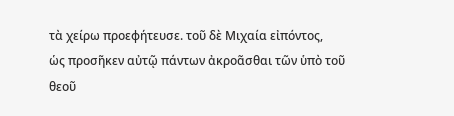τὰ χείρω προεφήτευσε. τοῦ δὲ Μιχαία εἰπόντος,
ὡς προσῆκεν αὐτῷ πάντων ἀκροᾶσθαι τῶν ὑπὸ τοῦ θεοῦ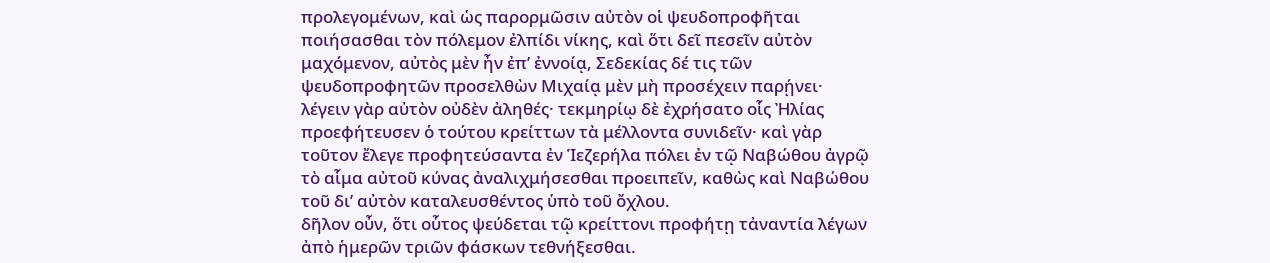προλεγομένων, καὶ ὡς παρορμῶσιν αὐτὸν οἱ ψευδοπροφῆται ποιήσασθαι τὸν πόλεμον ἐλπίδι νίκης, καὶ ὅτι δεῖ πεσεῖν αὐτὸν μαχόμενον, αὐτὸς μὲν ἦν ἐπʼ ἐννοίᾳ, Σεδεκίας δέ τις τῶν ψευδοπροφητῶν προσελθὼν Μιχαίᾳ μὲν μὴ προσέχειν παρῄνει·
λέγειν γὰρ αὐτὸν οὐδὲν ἀληθές· τεκμηρίῳ δὲ ἐχρήσατο οἷς Ἠλίας προεφήτευσεν ὁ τούτου κρείττων τὰ μέλλοντα συνιδεῖν· καὶ γὰρ τοῦτον ἔλεγε προφητεύσαντα ἐν Ἱεζερήλα πόλει ἐν τῷ Ναβώθου ἀγρῷ τὸ αἷμα αὐτοῦ κύνας ἀναλιχμήσεσθαι προειπεῖν, καθὼς καὶ Ναβώθου τοῦ διʼ αὐτὸν καταλευσθέντος ὑπὸ τοῦ ὄχλου.
δῆλον οὖν, ὅτι οὗτος ψεύδεται τῷ κρείττονι προφήτῃ τἀναντία λέγων ἀπὸ ἡμερῶν τριῶν φάσκων τεθνήξεσθαι.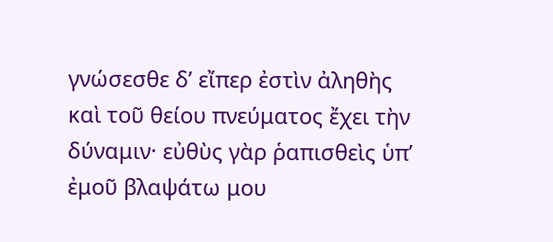γνώσεσθε δʼ εἴπερ ἐστὶν ἀληθὴς καὶ τοῦ θείου πνεύματος ἔχει τὴν δύναμιν· εὐθὺς γὰρ ῥαπισθεὶς ὑπʼ ἐμοῦ βλαψάτω μου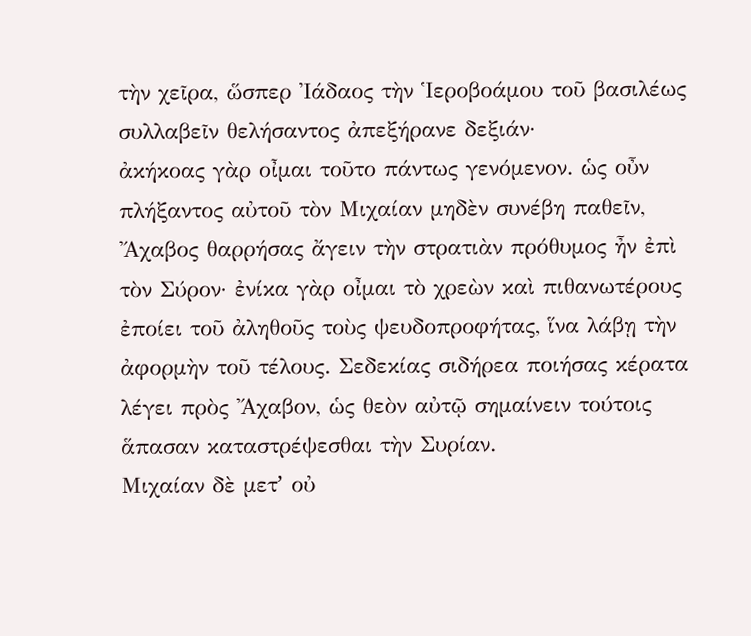τὴν χεῖρα, ὥσπερ Ἰάδαος τὴν Ἱεροβοάμου τοῦ βασιλέως συλλαβεῖν θελήσαντος ἀπεξήρανε δεξιάν·
ἀκήκοας γὰρ οἶμαι τοῦτο πάντως γενόμενον. ὡς οὖν πλήξαντος αὐτοῦ τὸν Μιχαίαν μηδὲν συνέβη παθεῖν, Ἄχαβος θαρρήσας ἄγειν τὴν στρατιὰν πρόθυμος ἦν ἐπὶ τὸν Σύρον· ἐνίκα γὰρ οἶμαι τὸ χρεὼν καὶ πιθανωτέρους ἐποίει τοῦ ἀληθοῦς τοὺς ψευδοπροφήτας, ἵνα λάβῃ τὴν ἀφορμὴν τοῦ τέλους. Σεδεκίας σιδήρεα ποιήσας κέρατα λέγει πρὸς Ἄχαβον, ὡς θεὸν αὐτῷ σημαίνειν τούτοις ἅπασαν καταστρέψεσθαι τὴν Συρίαν.
Μιχαίαν δὲ μετʼ οὐ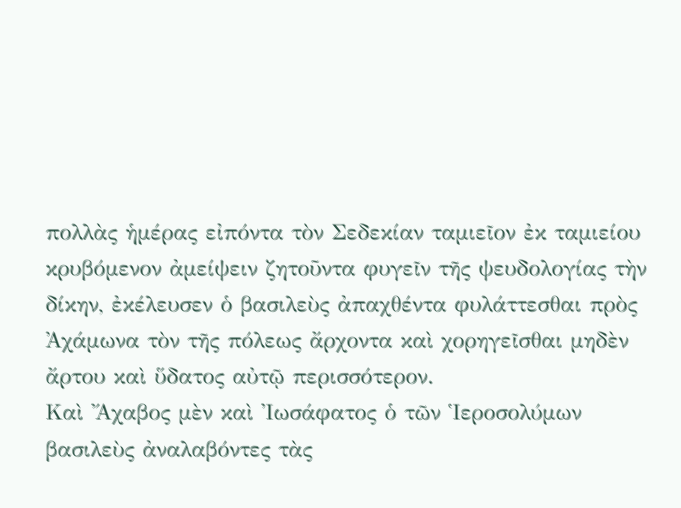πολλὰς ἡμέρας εἰπόντα τὸν Σεδεκίαν ταμιεῖον ἐκ ταμιείου κρυβόμενον ἀμείψειν ζητοῦντα φυγεῖν τῆς ψευδολογίας τὴν δίκην, ἐκέλευσεν ὁ βασιλεὺς ἀπαχθέντα φυλάττεσθαι πρὸς Ἀχάμωνα τὸν τῆς πόλεως ἄρχοντα καὶ χορηγεῖσθαι μηδὲν ἄρτου καὶ ὕδατος αὐτῷ περισσότερον.
Καὶ Ἄχαβος μὲν καὶ Ἰωσάφατος ὁ τῶν Ἱεροσολύμων βασιλεὺς ἀναλαβόντες τὰς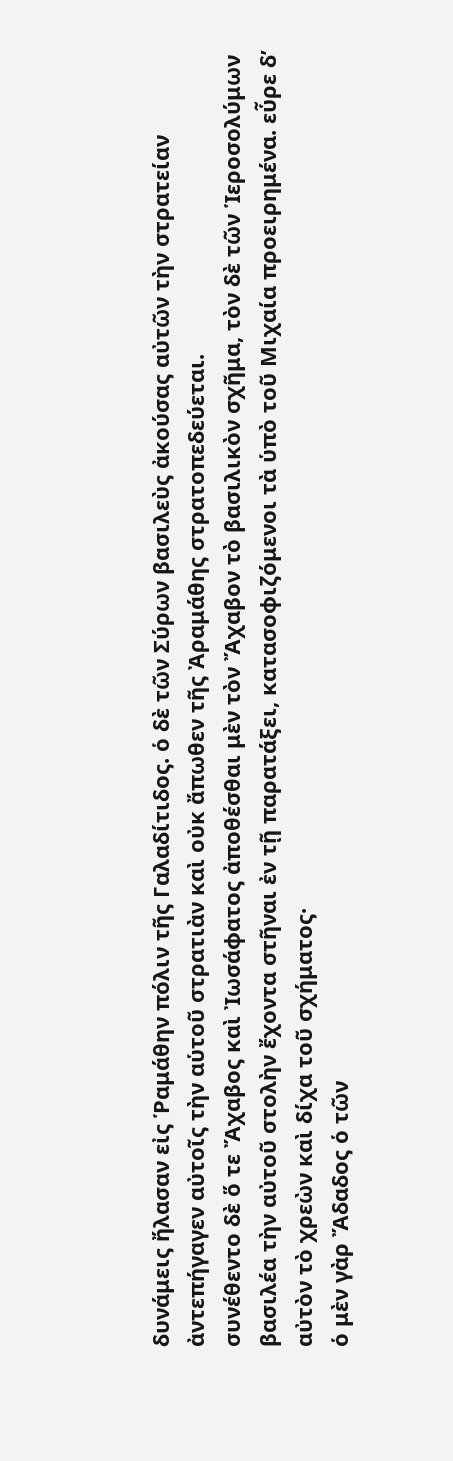δυνάμεις ἤλασαν εἰς Ῥαμάθην πόλιν τῆς Γαλαδίτιδος. ὁ δὲ τῶν Σύρων βασιλεὺς ἀκούσας αὐτῶν τὴν στρατείαν ἀντεπήγαγεν αὐτοῖς τὴν αὑτοῦ στρατιὰν καὶ οὐκ ἄπωθεν τῆς Ἀραμάθης στρατοπεδεύεται.
συνέθεντο δὲ ὅ τε Ἄχαβος καὶ Ἰωσάφατος ἀποθέσθαι μὲν τὸν Ἄχαβον τὸ βασιλικὸν σχῆμα, τὸν δὲ τῶν Ἱεροσολύμων βασιλέα τὴν αὐτοῦ στολὴν ἔχοντα στῆναι ἐν τῇ παρατάξει, κατασοφιζόμενοι τὰ ὑπὸ τοῦ Μιχαία προειρημένα. εὗρε δʼ αὐτὸν τὸ χρεὼν καὶ δίχα τοῦ σχήματος·
ὁ μὲν γὰρ Ἄδαδος ὁ τῶν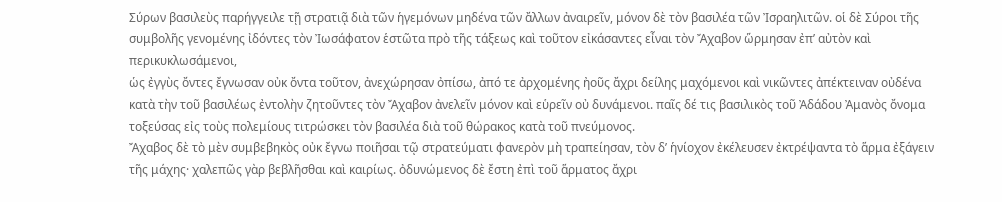Σύρων βασιλεὺς παρήγγειλε τῇ στρατιᾷ διὰ τῶν ἡγεμόνων μηδένα τῶν ἄλλων ἀναιρεῖν, μόνον δὲ τὸν βασιλέα τῶν Ἰσραηλιτῶν. οἱ δὲ Σύροι τῆς συμβολῆς γενομένης ἰδόντες τὸν Ἰωσάφατον ἑστῶτα πρὸ τῆς τάξεως καὶ τοῦτον εἰκάσαντες εἶναι τὸν Ἄχαβον ὥρμησαν ἐπʼ αὐτὸν καὶ περικυκλωσάμενοι,
ὡς ἐγγὺς ὄντες ἔγνωσαν οὐκ ὄντα τοῦτον, ἀνεχώρησαν ὀπίσω, ἀπό τε ἀρχομένης ἠοῦς ἄχρι δείλης μαχόμενοι καὶ νικῶντες ἀπέκτειναν οὐδένα κατὰ τὴν τοῦ βασιλέως ἐντολὴν ζητοῦντες τὸν Ἄχαβον ἀνελεῖν μόνον καὶ εὑρεῖν οὐ δυνάμενοι. παῖς δέ τις βασιλικὸς τοῦ Ἀδάδου Ἀμανὸς ὄνομα τοξεύσας εἰς τοὺς πολεμίους τιτρώσκει τὸν βασιλέα διὰ τοῦ θώρακος κατὰ τοῦ πνεύμονος.
Ἄχαβος δὲ τὸ μὲν συμβεβηκὸς οὐκ ἔγνω ποιῆσαι τῷ στρατεύματι φανερὸν μὴ τραπείησαν, τὸν δʼ ἡνίοχον ἐκέλευσεν ἐκτρέψαντα τὸ ἅρμα ἐξάγειν τῆς μάχης· χαλεπῶς γὰρ βεβλῆσθαι καὶ καιρίως. ὀδυνώμενος δὲ ἔστη ἐπὶ τοῦ ἅρματος ἄχρι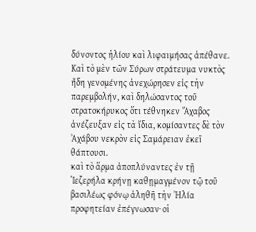δύνοντος ἡλίου καὶ λιφαιμήσας ἀπέθανε.
Καὶ τὸ μὲν τῶν Σύρων στράτευμα νυκτὸς ἤδη γενομένης ἀνεχώρησεν εἰς τὴν παρεμβολήν, καὶ δηλώσαντος τοῦ στρατοκήρυκος ὅτι τέθνηκεν Ἄχαβος ἀνέζευξαν εἰς τὰ ἴδια, κομίσαντες δὲ τὸν Ἀχάβου νεκρὸν εἰς Σαμάρειαν ἐκεῖ θάπτουσι.
καὶ τὸ ἅρμα ἀποπλύναντες ἐν τῇ Ἱεζερήλα κρήνῃ καθῃμαγμένον τῷ τοῦ βασιλέως φόνῳ ἀληθῆ τὴν Ἠλία προφητείαν ἐπέγνωσαν· οἱ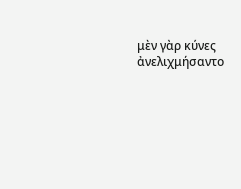μὲν γὰρ κύνες ἀνελιχμήσαντο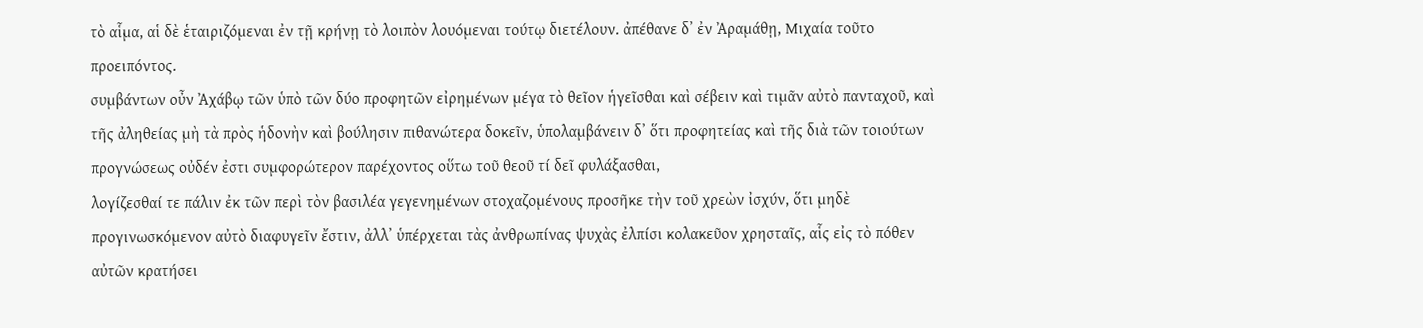τὸ αἷμα, αἱ δὲ ἑταιριζόμεναι ἐν τῇ κρήνῃ τὸ λοιπὸν λουόμεναι τούτῳ διετέλουν. ἀπέθανε δʼ ἐν Ἀραμάθῃ, Μιχαία τοῦτο προειπόντος.
συμβάντων οὖν Ἀχάβῳ τῶν ὑπὸ τῶν δύο προφητῶν εἰρημένων μέγα τὸ θεῖον ἡγεῖσθαι καὶ σέβειν καὶ τιμᾶν αὐτὸ πανταχοῦ, καὶ τῆς ἀληθείας μὴ τὰ πρὸς ἡδονὴν καὶ βούλησιν πιθανώτερα δοκεῖν, ὑπολαμβάνειν δʼ ὅτι προφητείας καὶ τῆς διὰ τῶν τοιούτων προγνώσεως οὐδέν ἐστι συμφορώτερον παρέχοντος οὕτω τοῦ θεοῦ τί δεῖ φυλάξασθαι,
λογίζεσθαί τε πάλιν ἐκ τῶν περὶ τὸν βασιλέα γεγενημένων στοχαζομένους προσῆκε τὴν τοῦ χρεὼν ἰσχύν, ὅτι μηδὲ προγινωσκόμενον αὐτὸ διαφυγεῖν ἔστιν, ἀλλʼ ὑπέρχεται τὰς ἀνθρωπίνας ψυχὰς ἐλπίσι κολακεῦον χρησταῖς, αἷς εἰς τὸ πόθεν αὐτῶν κρατήσει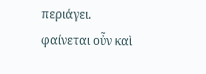περιάγει.
φαίνεται οὖν καὶ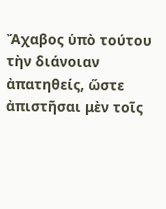Ἄχαβος ὑπὸ τούτου τὴν διάνοιαν ἀπατηθείς, ὥστε ἀπιστῆσαι μὲν τοῖς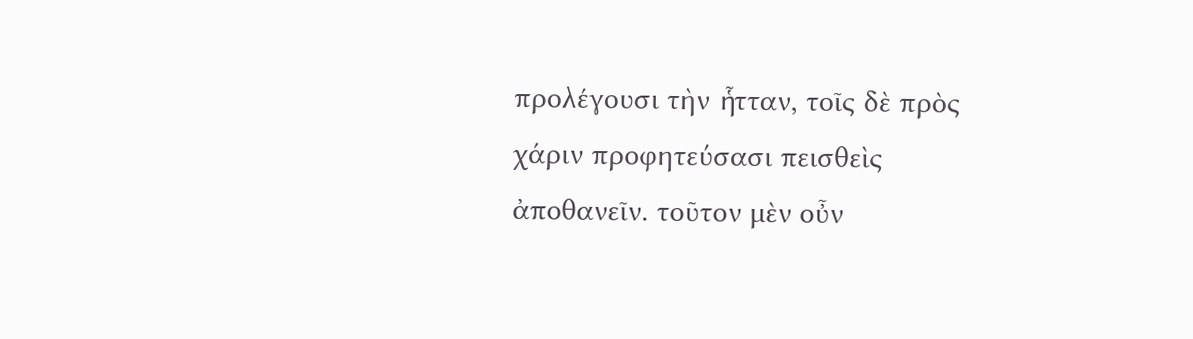προλέγουσι τὴν ἧτταν, τοῖς δὲ πρὸς χάριν προφητεύσασι πεισθεὶς ἀποθανεῖν. τοῦτον μὲν οὖν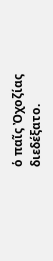ὁ παῖς Ὀχοζίας διεδέξατο.